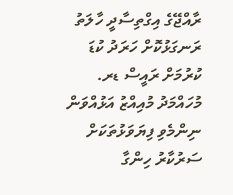ރާއްޖޭގެ އިގްތިސާދީ ހާލަތު ރަނގަޅުކޮށް ހަރަދު ކުޑަ ކުރުމަށް ރައީސް ޑރ. މުހައްމަދު މުއިއްޒު އަޅުއްވަން ނިންމެވި ފިޔަވަޅުތަކަށް ސަރުކާރު ހިންގާ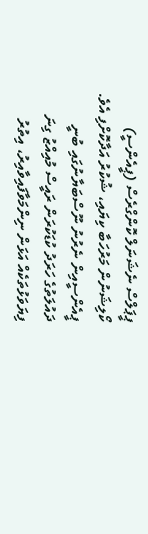ޕީޕަލްސް ނެޝަނަލް ކޮންގްރެސް (ޕީއެންސީ) ކޯލިޝަނުން މަރުހަބާ ކިޔައި، ޝުކުރު އަދާކޮށްފި އެވެ.
ޕީއެންސީއިން ނެރުނު ނޫސްބަޔާނުގައި ބުނީ ދައުލަތުގެ ހަރަދު ކުޑަކުރަން ރައީސް މުއިއްޒު ގިނަ ފިޔަވަޅުތަކެއް އަޅަން ނިންމަވާފައިވާއިރު، އިތުރު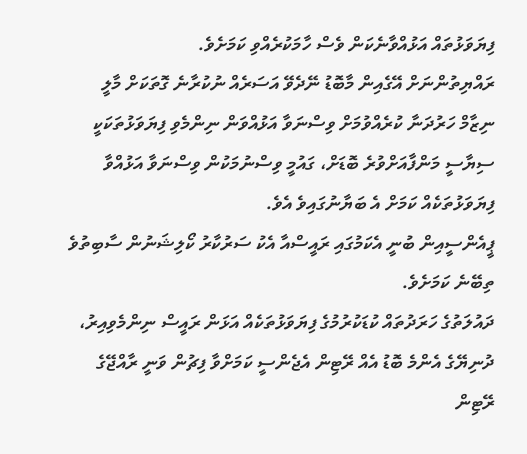ފިޔަވަޅުތައް އަޅުއްވާނެކަން ވެސް ހާމަކުރެއްވި ކަމަށެވެ.
ރައްޔިތުންނަށް އޭގެއިން މާބޮޑު ނޭދެވޭ އަސަރެއް ނުކުރާނެ ގޮތަކަށް މާލީ ނިޒާމް ހަރުދަނާ ކުރެއްވުމަށް ވިސްނަވާ އަޅުއްވަން ނިންމެވި ފިޔަވަޅުތަކަކީ ސިޔާސީ މަންފާއަށްވުރެ ބޮޑަށް، ގައުމީ ވިސްނުމަކުން ވިސްނަވާ އަޅުއްވާ ފިޔަވަޅުތަކެއް ކަމަށް އެ ބަޔާނުގައިވެ އެވެ.
ޕީއެންސީއިން ބުނީ އެކަމުގައި ރައީސްއާ އެކު ސަރުކާރު ކޯލިޝަނުން ސާބިތުވެ ތިބޭނެ ކަމަށެވެ.
ދައުލަތުގެ ހަރަދުތައް ކުޑަކުރުމުގެ ފިޔަވަޅުތަކެއް އަޅަން ރައީސް ނިންމެވިއިރު، ދުނިޔޭގެ އެންމެ ބޮޑު އެއް ރޭޓިން އެޖެންސީ ކަމަށްވާ ފިޗުން ވަނީ ރާއްޖޭގެ ރޭޓިން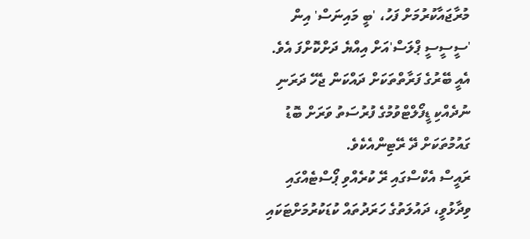މުރާޖައާކުރުމަށް ފަހު، 'ބީ މައިނަސް' އިން 'ސީސީސީ ޕްލަސް'އަށް އިއްޔެ ދަށްކޮށްފަ އެވެ. އެއީ ބޭރުގެ ފަރާތްތަކަށް ދައްކަން ޖެހޭ ދަރަނި ނުދެއްކި ޑީފޯލްޓްވުމުގެ ފުރުސަތު ވަރަށް ބޮޑު ގައުމުތަކަށް ދޭ ރޭޓިންއެކެވެ.
ރައީސް އެކްސްގައި ރޭ ކުރެއްވި ޕޯސްޓެއްގައި ވިދާޅުވީ، ދައުލަތުގެ ހަރަދުތައް ކުޑަކުރުމަށްޓަކައި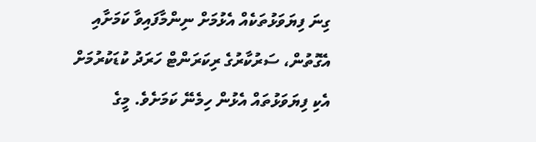ގިނަ ފިޔަވަޅުތަކެއް އެޅުމަށް ނިންމާފައިވާ ކަމަށާއި އެގޮތުން، ސަރުކާރުގެ ރިކަރަންޓް ހަރަދު ކުޑަކުރުމަށް އެކި ފިޔަވަޅުތައް އެޅުން ހިމެނޭ ކަމަށެވެ. މީގެ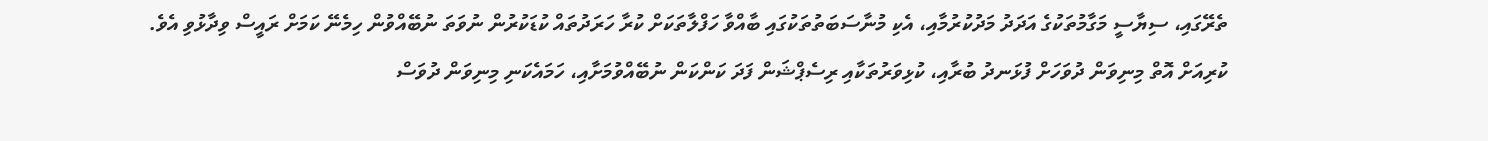ތެރޭގައި، ސިޔާސީ މަގާމުތަކުގެ އަދަދު މަދުކުރުމާއި، އެކި މުނާސަބަތުތަކުގައި ބާއްވާ ހަފްލާތަކަށް ކުރާ ހަރަދުތައް ކުޑަކުރުން ނުވަތަ ނުބޭއްވުން ހިމެނޭ ކަމަށް ރައީސް ވިދާޅުވި އެވެ.
ކުރިއަށް އޮތް މިނިވަން ދުވަހަށް ފުޅަނދު ބުރާއި، ކުޅިވަރުތަކާއި ރިސެޕްޝަން ފަދަ ކަންކަން ނުބޭއްވުމަށާއި، ހަމައެކަނި މިނިވަން ދުވަސް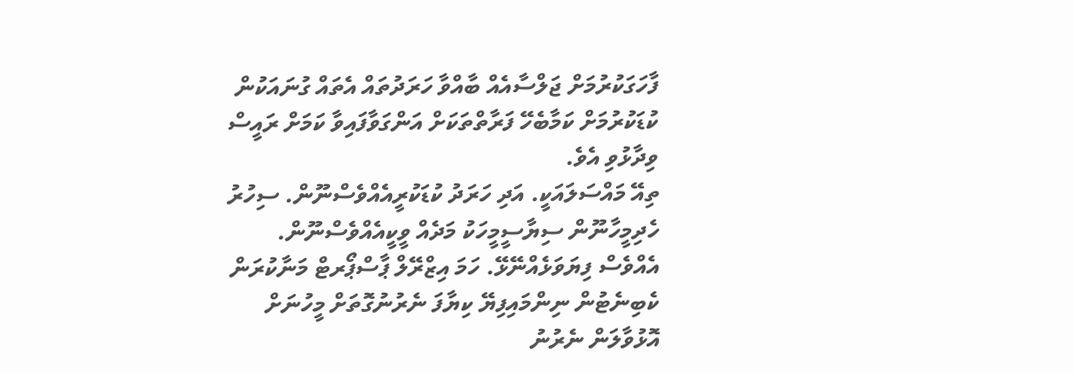ފާހަގަކުރުމަށް ޖަލްސާއެއް ބާއްވާ ހަރަދުތައް އެތައް ގުނައަކުން ކުޑަކުރުމަށް ކަމާބެހޭ ފަރާތްތަކަށް އަންގަވާފައިވާ ކަމަށް ރައީސް ވިދާޅުވި އެވެ.
ތިއޭ މައްސަލައަކީ. އަދި ހަރަދު ކުޑަކުރީއެއްވެސްނޫން. ސިހުރު ހެދިމީހާނޫން ސިޔާސީމީހަކު މަދެއް ވީކީއެއްވެސްނޫން. އެއްވެސް ފިޔަވަޅެއްނޭޅޭ. ހަމަ އިޒްރޭލް ޕާސްޕޯރޓް މަނާކުރަން ކެބިނެޓުން ނިންމައިފިޔޭ ކިޔާފަ ނެރުނުގޮތަށް މީހުނަށް އޮޅުވާލަން ނެރުނު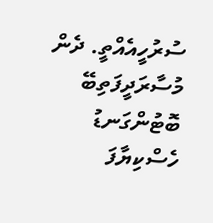ސުރުހީއެއްތީ. ދެން މުސާރަދީފަތިބޭ ބޮޓުންގަނޑު ހެސްކިޔާފަ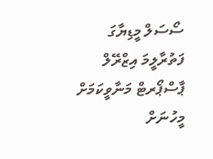ސޯސަލް މީޑިޔާގަ ފަތުރާލީމަ އިޒްރޭލް ޕާސްޕޯރޓް މަނާވީކަމަށް މީހުނަށް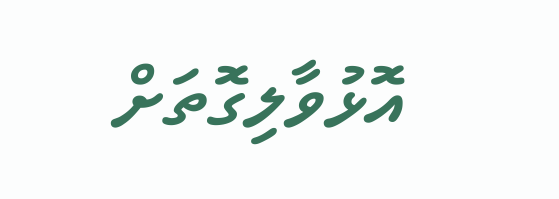އޮޅުވާލިގޮތަށް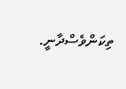ތިކަންވެސްދާނީ.